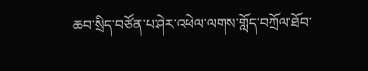ཆབ་སྲིད་བཙོན་པ་ཤེར་འཕེལ་ལགས་གློད་བཀྲོལ་ཐོབ་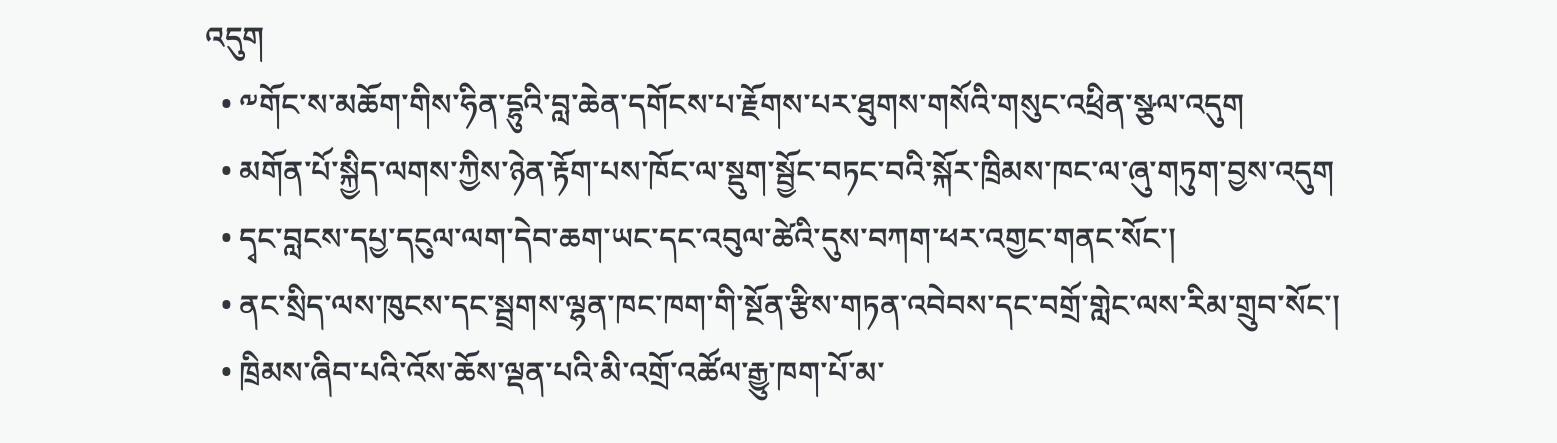འདུག
  • ༸གོང་ས་མཆོག་གིས་ཧིན་དྷུའི་བླ་ཆེན་དགོངས་པ་རྗོགས་པར་ཐུགས་གསོའི་གསུང་འཕྲིན་སྩལ་འདུག
  • མགོན་པོ་སྐྱིད་ལགས་ཀྱིས་ཉེན་རྟོག་པས་ཁོང་ལ་སྡུག་སྦྱོང་བཏང་བའི་སྐོར་ཁྲིམས་ཁང་ལ་ཞུ་གཏུག་བྱས་འདུག
  • དྭང་བླངས་དཔྱ་དངུལ་ལག་དེབ་ཆག་ཡང་དང་འབུལ་ཚེའི་དུས་བཀག་ཕར་འགྱང་གནང་སོང་།
  • ནང་སྲིད་ལས་ཁུངས་དང་སྦྲགས་ལྷན་ཁང་ཁག་གི་སྔོན་རྩིས་གཏན་འབེབས་དང་བགྲོ་གླེང་ལས་རིམ་གྲུབ་སོང་།
  • ཁྲིམས་ཞིབ་པའི་འོས་ཆོས་ལྡན་པའི་མི་འགྲོ་འཚོལ་རྒྱུ་ཁག་པོ་མ་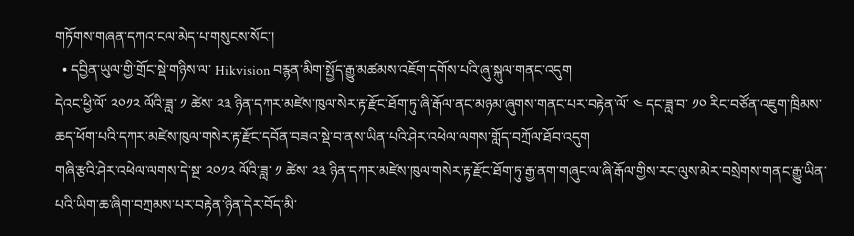གཏོགས་གཞན་དཀའ་ངལ་མེད་པ་གསུངས་སོང་།
  • དབྱིན་ཡུལ་གྱི་གྲོང་སྡེ་གཉིས་ལ་ Hikvision བརྙན་མིག་སྤྱོད་རྒྱུ་མཚམས་འཇོག་དགོས་པའི་ཞུ་སྐུལ་གནང་འདུག
དེའང་ཕྱི་ལོ་ ༢༠༡༢ ལོའི་ཟླ་ ༡ ཚེས་ ༢༣ ཉིན་དཀར་མཛེས་ཁུལ་སེར་རྟ་རྫོང་ཐོག་ཏུ་ཞི་རྒོལ་ནང་མཉམ་ཞུགས་གནང་པར་བརྟེན་ལོ་ ༤ དང་ཟླ་བ་ ༡༠ རིང་བཙོན་འཇུག་ཁྲིམས་ཆད་ཕོག་པའི་དཀར་མཛེས་ཁུལ་གསེར་རྟ་རྫོང་དབོན་བཟའ་སྡེ་བ་ནས་ཡིན་པའི་ཤེར་འཕེལ་ལགས་གློད་བཀྲོལ་ཐོབ་འདུག
གཞི་རྩའི་ཤེར་འཕེལ་ལགས་དེ་སྔ་ ༢༠༡༢ ལོའི་ཟླ་ ༡ ཚེས་ ༢༣ ཉིན་དཀར་མཛེས་ཁུལ་གསེར་རྟ་རྫོང་ཐོག་ཏུ་རྒྱ་ནག་གཞུང་ལ་ཞི་རྒོལ་གྱིས་རང་ལུས་མེར་བསྲེགས་གནང་རྒྱུ་ཡིན་པའི་ཡིག་ཆ་ཞིག་བཀྲམས་པར་བརྟེན་ཉིན་དེར་བོད་མི་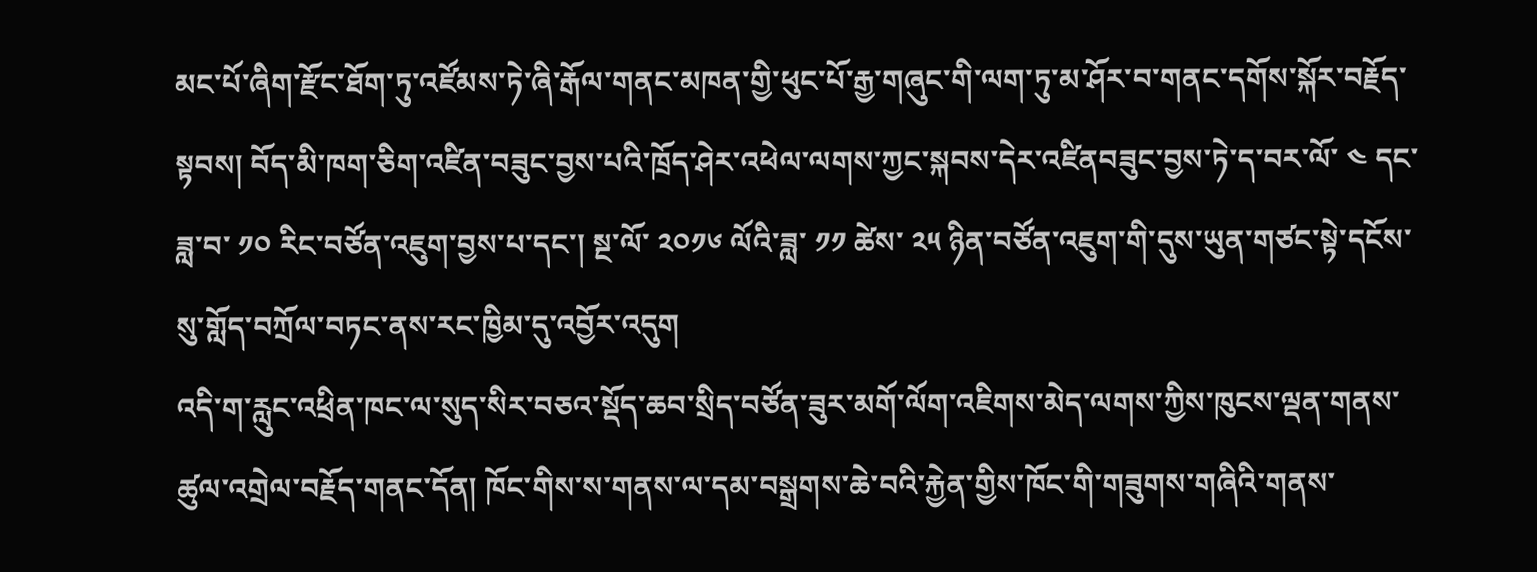མང་པོ་ཞིག་རྫོང་ཐོག་ཏུ་འཛོམས་ཏེ་ཞི་རྒོལ་གནང་མཁན་གྱི་ཕུང་པོ་རྒྱ་གཞུང་གི་ལག་ཏུ་མ་ཤོར་བ་གནང་དགོས་སྐོར་བརྗོད་སྟབས། བོད་མི་ཁག་ཅིག་འཛིན་བཟུང་བྱས་པའི་ཁྲོད་ཤེར་འཕེལ་ལགས་ཀྱང་སྐབས་དེར་འཛིནབཟུང་བྱས་ཏེ་ད་བར་ལོ་ ༤ དང་ཟླ་བ་ ༡༠ རིང་བཙོན་འཇུག་བྱས་པ་དང་། སྔ་ལོ་ ༢༠༡༦ ལོའི་ཟླ་ ༡༡ ཚེས་ ༢༥ ཉིན་བཙོན་འཇུག་གི་དུས་ཡུན་གཙང་སྟེ་དངོས་སུ་གློད་བཀྲོལ་བཏང་ནས་རང་ཁྱིམ་དུ་འབྱོར་འདུག
འདི་ག་རླུང་འཕྲིན་ཁང་ལ་སུད་སིར་བཅའ་སྡོད་ཆབ་སྲིད་བཙོན་ཟུར་མགོ་ལོག་འཇིགས་མེད་ལགས་ཀྱིས་ཁུངས་ལྡན་གནས་ཚུལ་འགྲེལ་བརྗོད་གནང་དོན། ཁོང་གིས་ས་གནས་ལ་དམ་བསྒྲགས་ཆེ་བའི་རྐྱེན་གྱིས་ཁོང་གི་གཟུགས་གཞིའི་གནས་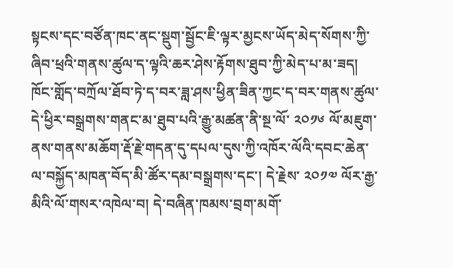སྟངས་དང་བཙོན་ཁང་ནང་སྡུག་སྦྱོང་ཇི་ལྟར་མྱངས་ཡོད་མེད་སོགས་ཀྱི་ཞིབ་ཕྲའི་གནས་ཚུལ་ད་ལྟའི་ཆར་ཤེས་རྟོགས་ཐུབ་ཀྱི་མེད་པ་མ་ཟད། ཁོང་གློད་བཀྲོལ་ཐོབ་ཏེ་ད་བར་ཟླ་ཤས་ཕྱིན་ཟིན་ཀྱང་ད་བར་གནས་ཚུལ་དེ་ཕྱིར་བསྒྲགས་གནང་མ་ཐུབ་པའི་རྒྱུ་མཚན་ནི་སྔ་ལོ་ ༢༠༡༦ ལོ་མཇུག་ནས་གནས་མཆོག་རྡོ་རྗེ་གདན་དུ་དཔལ་དུས་ཀྱི་འཁོར་ལོའི་དབང་ཆེན་ལ་བསྐྱོད་མཁན་བོད་མི་ཚོར་དམ་བསྒྲགས་དང་། དེ་རྗེས་ ༢༠༡༧ ལོར་རྒྱ་མིའི་ལོ་གསར་འཁེལ་བ། དེ་བཞིན་ཁམས་བྲག་མགོ་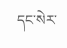དང་སེར་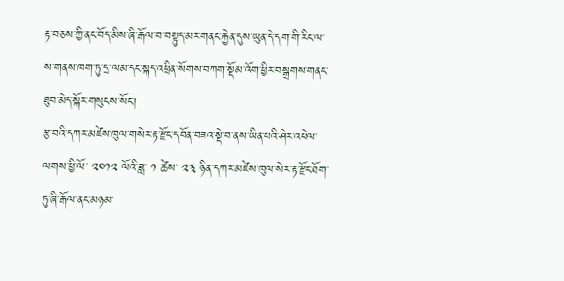རྟ་བཅས་ཀྱི་ནང་བོད་མིས་ཞི་རྒོལ་བ་བསྟུད་མར་གནང་རྐྱེན་དུས་ཡུན་དེ་དག་གི་རིང་ལ་ས་གནས་ཁག་ཏུ་དྲ་ལམ་དང་སྐད་འཕྲིན་སོགས་བཀག་སྡོམ་འོག་ཕྱིར་བསྒྲགས་གནང་ཐུབ་མེད་སྐོར་གསུངས་སོང་།
རྩ་བའི་དཀར་མཛེས་ཁུལ་གསེར་རྟ་རྫོང་དབོན་བཟའ་སྡེ་བ་ནས་ཡིན་པའི་ཤེར་འཕེལ་ལགས་ཕྱི་ལོ་ ༢༠༡༢ ལོའི་ཟླ་ ༡ ཚེས་ ༢༣ ཉིན་དཀར་མཛེས་ཁུལ་སེར་རྟ་རྫོང་ཐོག་ཏུ་ཞི་རྒོལ་ནང་མཉམ་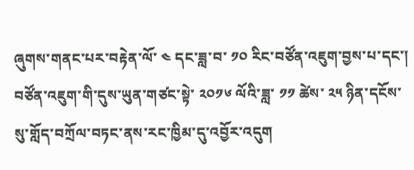ཞུགས་གནང་པར་བརྟེན་ལོ་ ༤ དང་ཟླ་བ་ ༡༠ རིང་བཙོན་འཇུག་བྱས་པ་དང་། བཙོན་འཇུག་གི་དུས་ཡུན་གཙང་སྟེ་ ༢༠༡༦ ལོའི་ཟླ་ ༡༡ ཚེས་ ༢༥ ཉིན་དངོས་སུ་གློད་བཀྲོལ་བཏང་ནས་རང་ཁྱིམ་དུ་འབྱོར་འདུག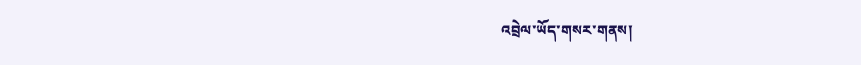འབྲེལ་ཡོད་གསར་གནས།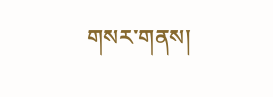གསར་གནས།